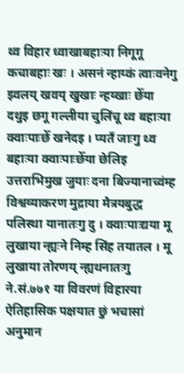थ्व विहार ध्वाखाबहाःया निगूगू कचाबहाः खः । असनं न्हाय्कं त्वाःवनेगु झ्वलय् खवय् खुखाः न्हय्खाः छेँया दथुइ छगू गल्लीया चुलिंचू थ्व बहाःया क्वाःपाःछेँ खनेदइ । प्यतँ जाःगु थ्व बहाःया क्वाःपाःछेँया छेलिइ उत्तराभिमुख जुयाः दना बिज्यानाच्वंम्ह विश्वव्याकरण मुद्राया मैत्रयबुद्ध पलिस्था यानातःगु दु । क्वाःपाःद्यया मू लुखाया न्ह्यःने निम्ह सिंह तयातल । मू लुखाया तोरणय् न्ह्यथनातःगु ने.सं.७७१ या विवरणं विहारया ऐतिहासिक पक्षयात छुं भचासां अनुमान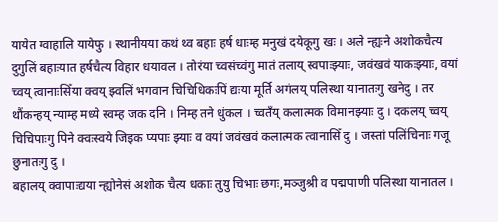यायेत ग्वाहालि यायेफु । स्थानीयया कथं थ्व बहाः हर्ष धाःम्ह मनुखं दयेकूगु खः । अले न्ह्यःने अशोकचैत्य दुगुलिं बहाःयात हर्षचैत्य विहार धयावल । तोरंया च्वसंच्वंगु मातं तलाय् स्वपाःझ्याः, जवंखवं याकःझ्याः, वयां च्वय् त्वानाःसिँया क्वय् झ्वलिं भगवान चिचिधिकःपिं द्यःया मूर्ति अगंलय् पलिस्था यानातःगु खनेदु । तर थौंकन्हय् न्याम्ह मध्ये स्वम्ह जक दनि । निम्ह तने धुंकल । च्वतँय् कलात्मक विमानझ्याः दु । दकलय् च्वय् चिचिपाःगु पिने क्वःस्वये जिइक प्यपाः झ्याः व वयां जवंखवं कलात्मक त्वानासिँ दु । जस्तां पलिंचिनाः गजू छुनातःगु दु ।
बहालय् क्वापाःद्यया न्ह्योनेसं अशोक चैत्य धकाः तुयु चिभाः छगः,मञ्जुश्री व पद्मपाणी पलिस्था यानातल ।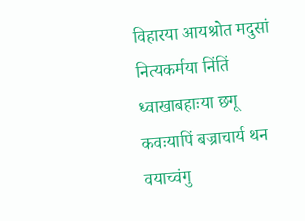विहारया आयश्रोत मदुसां नित्यकर्मया निंतिं ध्वाखाबहाःया छगू कवःयापिं बज्राचार्य थन वयाच्वंगु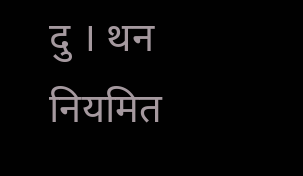दु । थन नियमित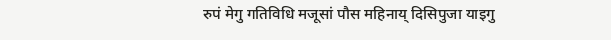रुपं मेगु गतिविधि मजूसां पौस महिनाय् दिसिपुजा याइगु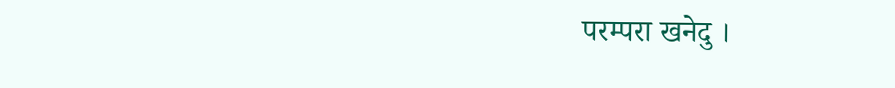परम्परा खनेदु ।